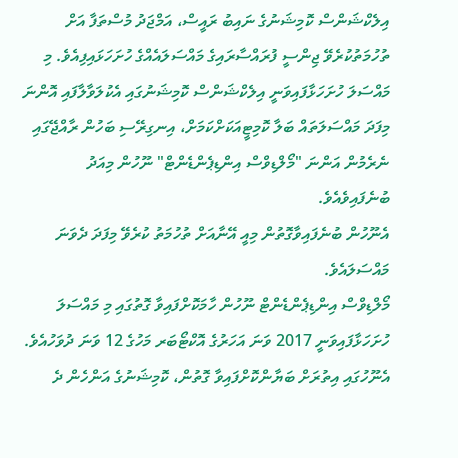އިލެކްޝަންސް ކޮމިޝަނުގެ ނައިބު ރައީސް، އަމްޖަދު މުސްތަފާ އަށް ތުހުމަތުކުރެވޭ ޖިންސީ ފުރައްސާރައިގެ މައްސަލައެއްގެ ހުށަހަޅައިފިއެވެ. މި މައްސަލަ ހުށަހަޅާފައިވަނީ އިލެކްޝަންސް ކޮމިޝަނުގައި އެކުލަވާލާފައި އޮންނަ މިފަދަ މައްސަލަތައް ބަލާ ކޮމިޓީއަކަށްކަމަށް، އިނގިރޭސި ބަހުން ރާއްޖޭގައި ނެރެމުން އަންނަ "މޯލްޑިވްސް އިންޑިޕެންޑެންޓް" ނޫހުން މިއަދު ބުނެފައިވެއެވެ.
އެނޫހުން ބުނެފައިވާގޮތުން މިއީ އޭނާއަށް ތުހުމަތު ކުރެވޭ މިފަދަ ދެވަނަ މައްސަލައެވެ.
މޯލްޑިވްސް އިންޑިޕެންޑެންޓް ނޫހުން ހާމަކޮށްފައިވާ ގޮތުގައި މި މައްސަލަ ހުށަހަޅާފައިވަނީ 2017 ވަނަ އަހަރުގެ އޮކްޓޯބަރ މަހުގެ 12 ވަނަ ދުވަހުއެވެ.
އެނޫހުގައި އިތުރަށް ބަޔާންކޮށްފައިވާ ގޮތުން، ކޮމިޝަނުގެ އަންހެން ދެ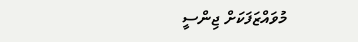މުވައްޒަފަކަށް ޖިންސީ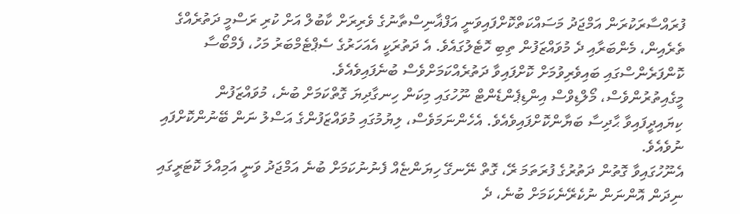ފުރައްސާރަކުރަން އަމްޖަދު މަސައްކަތްކޮށްފައިވަނީ އަފްޣާނިސްތާނުގެ ވެރިރަށް ކާބުލް އަށް ކުރި ރަސްމީ ދަތުރެއްގެ ތެރެއިން، މެންބަރާއި ދެ މުވައްޒަފުން ތިބި ހޮޓެލުގައެވެ. އެ ދަތުރަކީ އެއަހަރުގެ ސެޕްޓެމްބަރު މަހު، ފެމްބޯސާ ކޮންފަރެންސްގައި ބައިވެރިވުމަށް ކޮށްފައިވާ ދަތުރެއްކަމަށްވެސް ބުނެފައިވެއެވެ.
މީގެއިތުރުންވެސް، މޯލްޑިވްސް އިންޑިޕެންޑެންޓް ނޫހުގައި މިކަން ހިނގާދިޔަ ގޮތްކަމަށް ބުނެ، މުވައްޒަފުން ކިޔައިދީފައިވާ ޙާދިސާ ބަޔާންކޮށްފައިވެއެވެ. އެހެންނަމަވެސް، ލިޔުމުގައި މުވައްޒަފުންގެ އަސްލު ނަން ބޭނުންކޮށްފައި ނުވެއެވެ.
އެނޫހުގައިވާ ގޮތުން ދަތުރުގެ ފުރަތަމަ ރޭ، ގޮތް ނޭނގޭ ހިޔަންޏެއް ފެނުނުކަމަށް ބުނެ އަމްޖަދު ވަނީ އަމިއްލަ ކޮޓަރީގައި ނިދަން އޮންނަން ނުކެރޭނެކަމަށް ބުނެ، ދެ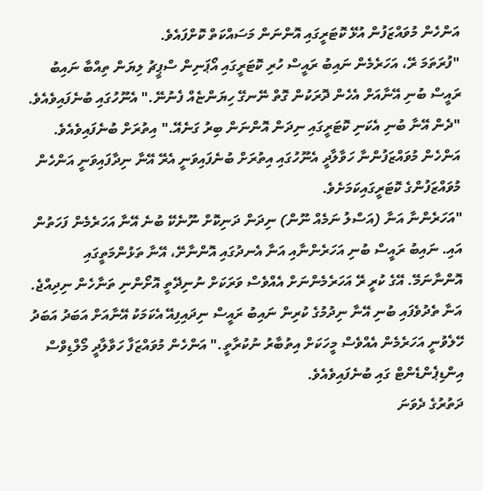އަންހެން މުވައްޒަފުން އުޅޭ ކޮޓަރީގައި އޮންނަން މަސައްކަތް ކޮށްފައެވެ.
"ފުރަތަމަ ރޭ، އަހަރެމެން ނައިބު ރައީސް ހުރި ކޮޓަރީގައި އޯޕަނިން ސްޕީޗު ލިޔަން ތިއްބާ ނައިބު ރައީސް ބުނި އޭނާއަށް އެހެން ދޮރަކުން ގޮތް ނޭނގޭ ހިޔަންޏެއް ފެނުނޭ." އެނޫހުގައި ބުނެފައިވެއެވެ. "ދެން އޭނާ ބުނި އެކަނި ކޮޓަރީގައި ނިދަން އޮންނަން ބިރު ގަނެއޭ." އިތުރަށް ބުނެފައިވެއެވެ.
އަންހެން މުވައްޒަފުންނާ ހަވާލާދީ އެނޫހުގައި އިތުރަށް ބުނެފައިވަނީ އެރޭ އޭނާ ނިދާފައިވަނީ އަންހެން މުވައްޒަފުންގެ ކޮޓަރީގައިކަމަށެވެ.
"އަހަރެންނާ އަނާ (އަސްލު ނަމެއް ނޫން) ނިދަން ދަނިކޮށް ނޫނެކޭ ބުނެ އޭނާ އަހަރެމެން ފަހަތުން އައި. ނައިބު ރައީސް ބުނި އަހަރެންނާއި އަނާ އެނދުގައި އޮންނާށޭ، އޭނާ ތަޅުންމަތީގައި އޮންނާނަމޭ. އޭގެ ކުރީ ރޭ އަހަރެމެންނަށް އެއްވެސް ވަރަކަށް ނުނިދޭތީ އޮށޯންނި ތަނާހެން ނިދިއްޖެ. އަނާ ތެދުވެފައި ބުނި އޭނާ ނިދުމުގެ ކުރިން ނައިބު ރައީސް ނިދައިފިއޭ އެކަމަކު އޭނާއަށް އަބަދު އަބަދު ހޭލެވުނީ އަހަރެމެން އެއްވެސް މީހަކަށް އިތުބާރު ނުކުރާތީ." އަންހެން މުވައްޒަފާ ހަވާލާދީ މޯލްޑިވްސް އިންޑިޕެންޑެންޓް ގައި ބުނެފައިވެއެވެ.
ދަތުރުގެ ދެވަނަ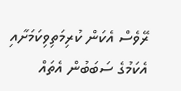ރޭވެސް އެކަން ކުރިމަތިވިކަމަށާއި އެކަމުގެ ސަބަބުން އެތައް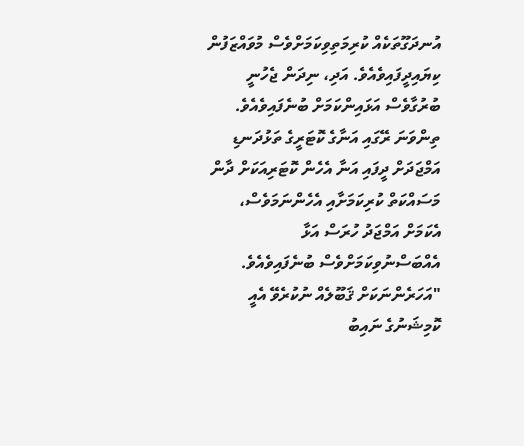އުނދަގޫތަކެއް ކުރިމަތިވިކަމަށްވެސް މުވައްޒަފުން ކިޔައިދީފައިވެއެވެ. އަދި، ނިދަން ޖެހުނީ ބުރުގާވެސް އަޅައިންކަމަށް ބުނެފައިވެއެވެ. ތިންވަނަ ރޭގައި އަނާގެ ކޮޓަރީގެ ތަޅުދަނޑި އަމްޖަދަށް ދީފައި އަނާ އެހެން ކޮޓަރިއަކަށް ދާން މަސައްކަތް ކުރިކަމަށާއި އެހެންނަމަވެސް، އެކަމަށް އަމްޖަދު ހުރަސް އަޅާ އެއްބަސްނުވިކަމަށްވެސް ބުނެފައިވެއެވެ.
"އަހަރެންނަކަށް ޤަބޫލެއް ނުކުރެވޭ އެއީ ކޮމިޝަނުގެ ނައިބު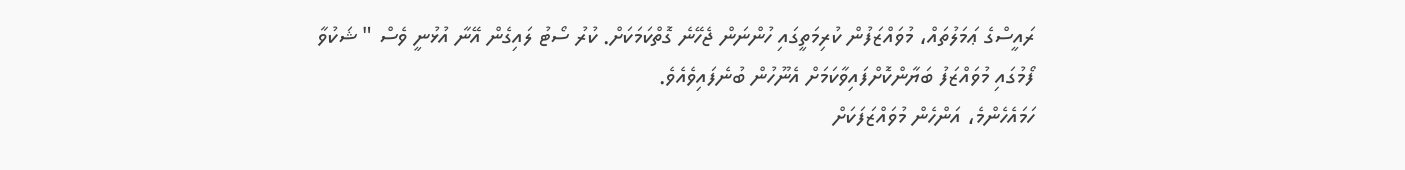ރައީސްގެ ޢަމަލުތައް، މުވައްޒަފުން ކުރިމަތީގައި ހުންނަން ޖެހޭނެ ގޮތްކަމަކަށް. ކުރު ސޯޓު ލައިގެން އޭނާ އުޅުނީ ވެސް " ޝަކުވާ ފޯމުގައި މުވައްޒަފު ބަޔާންކޮށްފައިވާކަމަށް އެނޫހުން ބުނެފައިވެއެވެ.
ހަމައެހެންމެ، އަންހެން މުވައްޒަފަކަށް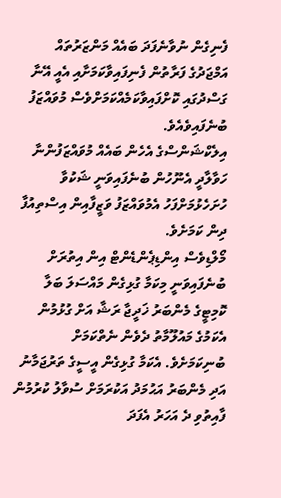ފެނިގެން ނުވާނެފަދަ ބައެއް މަންޒަރުތައް އަމްޖަދުގެ ފަރާތުން ފެނިފައިވާކަމަށާއި އެއީ އޭނާ ގަސްދުގައި ކޮށްފައިވާކަމެއްކަމަށްވެސް މުވައްޒަފު ބުނެފައިވެއެވެ.
އިލެކްޝަންސްގެ އެހެން ބައެއް މުވައްޒަފުންނާ ހަވާލާދީ އެނޫހުން ބުނެފައިވަނީ ޝަކުވާ ހުށަހެޅުމަށްފަހު އެމުވައްޒަފު ވަޒީފާއިން އިސްތިއުފާ ދިން ކަމަށެވެ.
މޯލްޑިވެސް އިންޑިޕެންޑެންޓް އިން އިތުރަށް ބުނެފައިވަނީ މިކަމާ ގުޅިގެން މައްސަލަ ބަލާ ކޮމިޓީގެ މެންބަރު ޚަދީޖާ ރަޝާ އަށް ގުޅުމުން އެކަމުގެ މައުލޫމާތު ދެވެން ނެތްކަމަށް ބުނިކަމަށެވެ. އެކަމާ ގުޅިގެން އީސީގެ ތަރުޖަމާނު އަދި މެންބަރު އަޙުމަދު އަކުރަމަށް ސުވާލު ކުރުމުން ފާއިތުވި ދެ އަހަރު އެފަދަ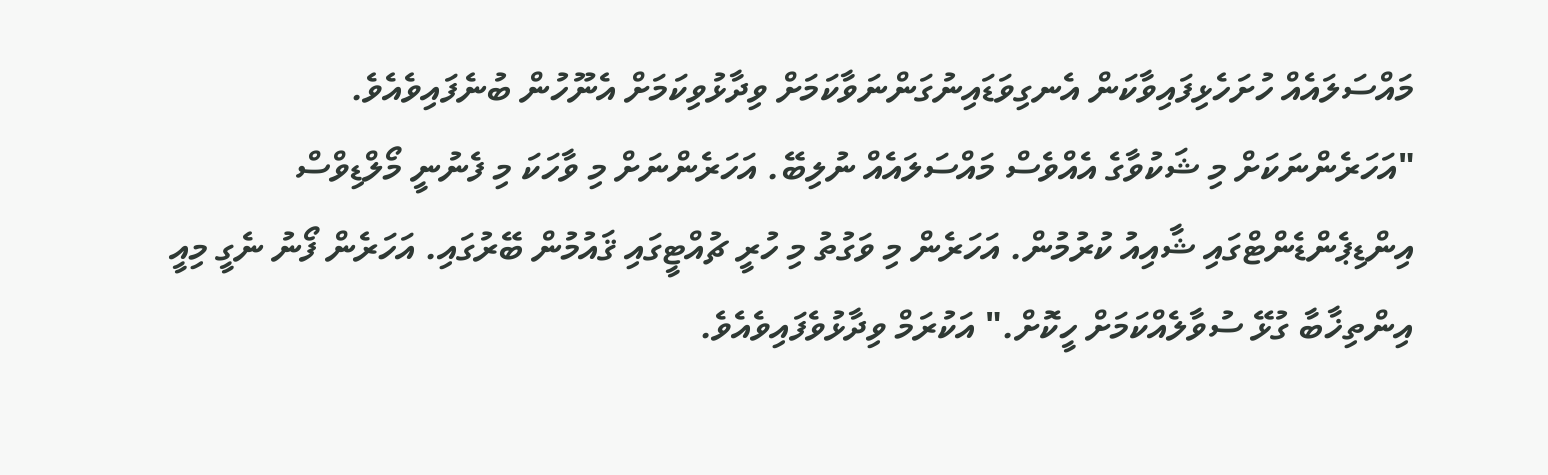މައްސަލައެއް ހުށަހެޅިފައިވާކަން އެނގިވަޑައިނުގަންނަވާކަމަށް ވިދާޅުވިކަމަށް އެނޫހުން ބުނެފައިވެއެވެ.
"އަހަރެންނަކަށް މި ޝަކުވާގެ އެއްވެސް މައްސަލައެއް ނުލިބޭ. އަހަރެންނަށް މި ވާހަކަ މި ފެނުނީ މޯލްޑިވްސް އިންޑިޕެންޑެންޓްގައި ޝާއިއު ކުރުމުން. އަހަރެން މި ވަގުތު މި ހުރީ ޗުއްޓީގައި ޤައުމުން ބޭރުގައި. އަހަރެން ފޯނު ނެގީ މިއީ އިންތިޚާބާ ގުޅޭ ސުވާލެއްކަމަށް ހީކޮށް." އަކުރަމް ވިދާޅުވެފައިވެއެވެ.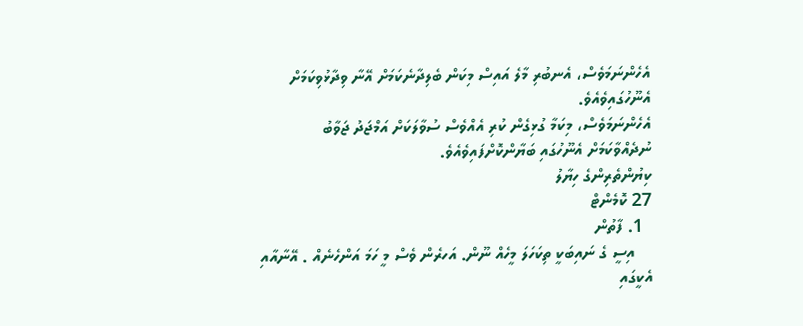އެހެންނަމަވެސް، އެނބުރި މާލެ އައިސް މިކަން ބެލިދާނެކަމަށް އޭނާ ވިދާޅުވިކަމަށް އެނޫހުގައިވެއެވެ.
އެހެންނަމަވެސް، މިކަމާ ގުޅިގެން ކުރި އެއްވެސް ސުވާލަކަށް އަމްޖަދު ޖަވާބު ނުދެއްވާކަމަށް އެނޫހުގައި ބަޔާންކޮށްފައިވެއެވެ.
ކިޔުންތެރިންގެ ހިޔާލު
27 ކޮމެންޓް
  1. ފާތުން
    އިސީ ގެ ނައިބަކީ ތިކަހަލަ މީހެއް ނޫން. އަހރެން ވެސް މީ ހަމަ އަންހެނެއް . އޭނާއާއި އެކީގައި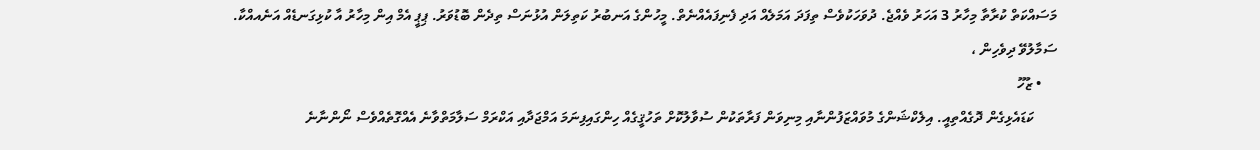މަސައްކަތް ކުރާތާ މިހާރު 3 އަހަރު ވެއްޖެ. ދުވަހަކުވެސް ތިފަދަ އަމަލެއް އަދި ފެނިފައެއްނެތް. މީހުންގެ އަނބުރު ކަތިލަން އުޅުނަސް ތިދެން ބޮޑުވަރު. ޕިޕީ އެމް އިން މިހާރު އާ ކުޅިގަނޑެއް އަނެއއްކާ. ސަމާލުވޭ ދިވެހިން ،
    • ޒުހޫ
      ކަޑައެޅިގެން ދޮގެއްތިއީ. އިލެކްޝަންގެ މުވައްޒަފުންނާއި މިނިވަން ފަރާތަކުން ސުވާލުކޮށް ތަހުޤީގެއް ހިންގައިފިނަމަ އަމްޖަދާއި އަކްރަމް ސަލާމަތްވާނެ އެއްގޮތެއްވެސް ނޯންނާނެ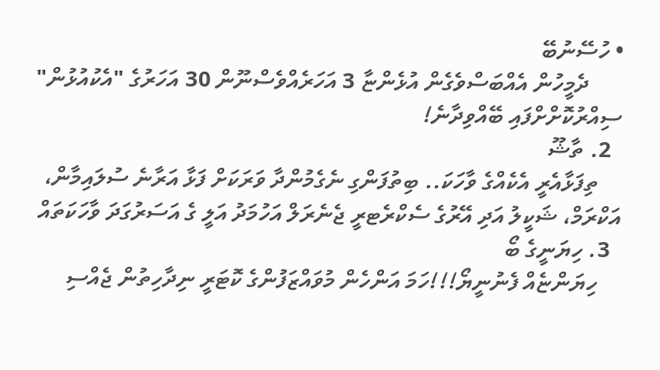• ހުސޭނުބޭ
      ދެމީހުން އެއްބަސްވެގެން އުޅެންޏާ 3 އަހަރެއްވެސްނޫން 30 އަހަރުގެ "އެކުއުޅުން" ސިއްރުކޮށްށްފައި ބޭއްވިދާނެ!
  2. ތާޝޫ
    ތިފަޅާއެރީ އެކެއްގެ ވާހަކަ.. ބިތުފަންގި ނެގެމުންދާ ވަރަކަށް ފަޅާ އަރާނެ ސުލައިމާން، އަކްރަމް، ޝަކީލު އަދި އޭރުގެ ސެކްރެޓރީ ޖެނެރަލް އަހުމަދު އަލީ ގެ އަސަރުގަދަ ވާހަކަތައް
  3. ހިޔަނީގެ ބޯ
    ހިޔަންޏެއް ފެނުނީޔޯ!!!ހަމަ އަންހެން މުވައްޒަފުންގެ ކޮޓަރީ ނިދާހިތުން ޖެއްސި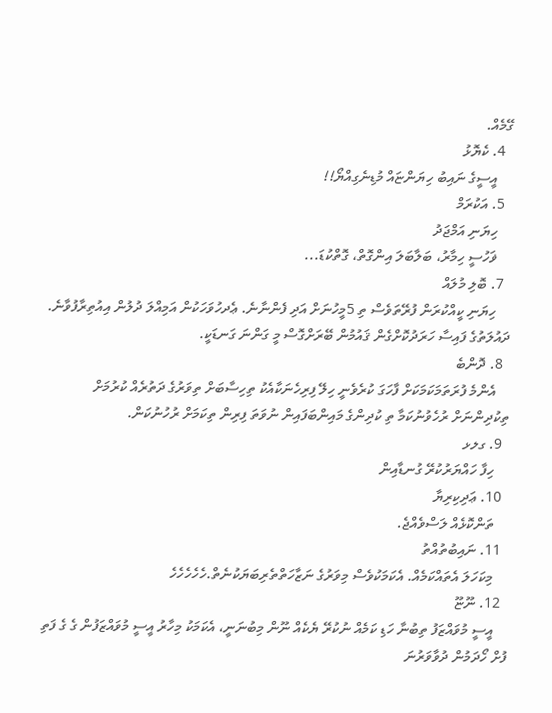ގޭމެއް.
  4. ކެޔޮޅު
    އީސީގެ ނައިބު ހިޔަންޏައް މުޑިނެގިއްޔޯ!!
  5. އަކުރަމް
    ހިޔަނި އަމްޖަދު
    ޥަހުސީ ހިމާރު، ބަލާބަލަ އިންގޮތް، ގޮތްކުޑަ...
  7. ބޮލި މުލައް
    ހިޔަނި ކީއްކުރަން ފުރޭތަވެސް ތި 5މީހުނަށް އަދި ފެންނާނެ. ޢެދހުވަހަކުން އަމިއްލަ ދުލުން އިއުތިރާފުވާނެ. ދައުލަތުގެ ފައިސާ ހަރަދުކޮށްގެން ޤައުމުން ބޭރަށްގޮސް މީ ގަންނަ ގަނޑަކީ.
  8. ދޮންބެ
    އެންމެ ފުރަތަމަކަމަކަށް ފާހަގަ ކުރެވެނީ ހިލޭ ފިރިހެނަކާއެކު ތިހިސާބަށް ތިވަރުގެ ދަތުރެއް ކުރުމަށް ތިކުދިންނަށް ރުހެވުނުކަމާ ތި ކުދިންގެ މައިންބަފައިން ނުވަތަ ފިރިން ތިކަމަށް ރުހުނުކަން.
  9. ގލޅ
    ހިފާ ހައްޔަރުކުރޭ ގުނޑާއިން
  10. ޢަދިކިރިޔާ
    ތަންކޮޅެއް ލަސްވެއްޖެ.
  11. ނައިބުތުއްތު
    މިކަހަލަ އެތައްކަމެއް. އެކަމަކުވެސް މިވަރުގެ ނަޒާހަތްތެރިބަޔަކުނެތް.ހެހެހެހެހެ
  12. ނޫޏޫ
    އީސީ މުވައްޒަފު ތިބުނާ ހަޑި ކަމެއް ނުކުރޭ ޔެކެއް ނޫން މިބުނަނީ، އެކަމަކު މިހާރު އީސީ މުވައްޒަފުން ގެ ގެ ފަތި ފުށް ހޯދަމުން ދުވާވަރުނަ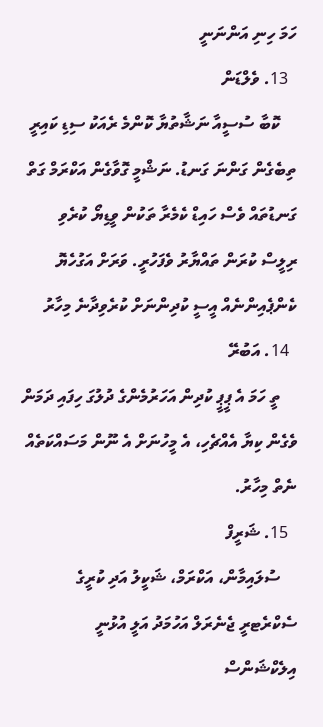ހަމަ ހިނި އަންނަނީ
  13. ވެލްޑަން
    ކޮބާ ސުސީއާ ނަޝާތުޔާ ކޮންމެ ރެއަކު ސިޑި ކައިރީ ތިބެގެން ގަންނަ ގަނޑު. ނަޝްމީ ގޮވާގެން އަކްރަމް ގަތް ގަނޑުތައް ވެސް ހައިޑް ކެމެރާ ތަކުން ވީޑިޔޯ ކުރެވި ރިލީސް ކުރަން ތައްޔާރު ވެފަހުރީ. ވަރަށް އަގުހެޔޮ ކެންޕެއިންނެއް އީސީ ކުދިންނަށް ކުރެވިދާނެ މިހާރު
  14. އަބުރޭ
    ތީ ހަމަ އެ ޕީޕީ ކުދިން އަހަރުމެންގެ ދުލުގަ ހިފައި ދަމަން ވެގެން ކިޔާ އެއްޗެހި، އެ މީހުނަށް އެ ނޫން މަސައްކަތެއް ނެތް މިހާރު.
  15. ޝަރީފް
    ސުލައިމާން، އަކްރަމް، ޝަކީލު އަދި ކުރީގެ ސެކްރެޓރީ ޖެނެރަލް އަހުމަދު އަލީ އުޅުނީ އިލެކްޝަންސް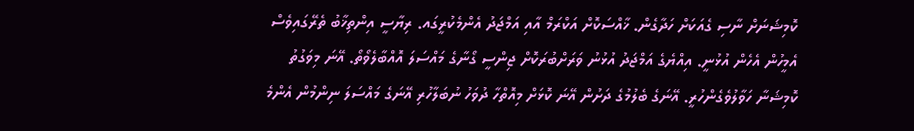ކޮމިޝަނަށް ނާސި ގެއަކަށް ހަދާގެން. ޚާއްސަކޮށް އަކްރަމް އާއި އަމްޖަދު އެންމެކުރީގައ. ރިޔާސީ އިންތިޚާބު ތެރޭގައިވެސް އެމީހުން އެހެން އުޅުނީ. އިއްޔެގެ އަމްޖަދު އުޅުނު ވަރަށްބުރަކޮށް ޖިންސީ ގޯނާގެ މައްސަލަ އޮއްބާލެވޯތޯ. އޭނަ މިވަގުތު ކޮމިޝަނާ ހަވާލުވެގެންހުރީ. އޭނަގެ ބެލުމުގެ ދަށުން އޭނަ ކޮޅަށް މިއޮތްހާ ދުވަހު ނުބަލާހުރި އޭނަގެ މައްސަލަ ނިންމުން އެންމެ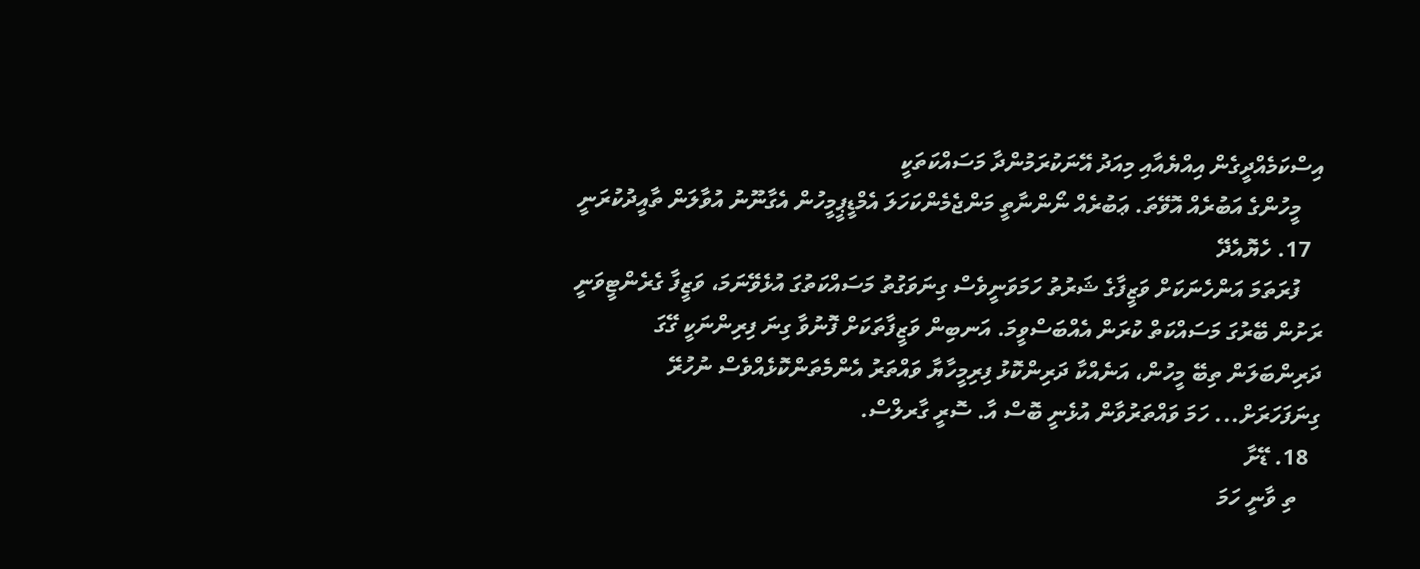އިސްކަމެއްދީގެން އިއްޔެއާއި މިއަދު އޭނަކުރަމުންދާ މަސައްކަތަކީ
    މީހުންގެ އަބުރެއް އޮވޭތަ. ޢަބުރެއް ނޯންނާތީ މަންޖެމެންކަހަލަ އެމްޑީޕީމީހުން އެގާނޫނު އުވާލަން ތާއީދުކުރަނީ
  17. ހެޔޮއެދޭ
    ފުރަތަމަ އަންހެނަކަށް ވަޒީފާގެ ޝަރުތު ހަމަވަނީވެސް ގިނަވަގުތު މަސައްކަތުގަ އުޅެވޭނަމަ، ވަޒީފާ ގެރެންޓީވަނީ ރަށުން ބޭރުގަ މަސައްކަތް ކުރަން އެއްބަސްވީމަ. އަނބިން ވަޒީފާތަކަށް ފޮނުވާ ގިނަ ފިރިންނަކީ ގޭގަ ދަރިންބަލަން ތިބޭ މީހުން، އަނެއްކާ ދަރިންކޮޅު ފިރިމީހާޔާ ވައްތަރު އެންމެތަންކޮޅެއްވެސް ނުހުރޭ ގިނަފަހަރަށް... ހަމަ ވައްތަރުވާން އުޅެނީ ބޮސް އާ. ސޮރީ ގާރލްސް.
  18. ޑޭށާ
    ތި ވާނީ ހަމަ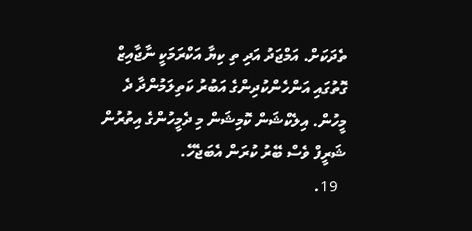ތެދަކަށް. އަމްޖަދު އަދި ތި ކިޔާ އަކްރަމަކީ ނާޖާއިޒް ގޮތުގައި އަންހެންކުދިންގެ އަބުރު ކަތިލަމުންދާ ދެ މީހުން. އިލެކްޝަން ކޮމިޝަން މި ދެމީހުންގެ އިތުރުން ޝަރީފް ވެސް ބޭރު ކުރަން އެބަޖެހޭ.
  19.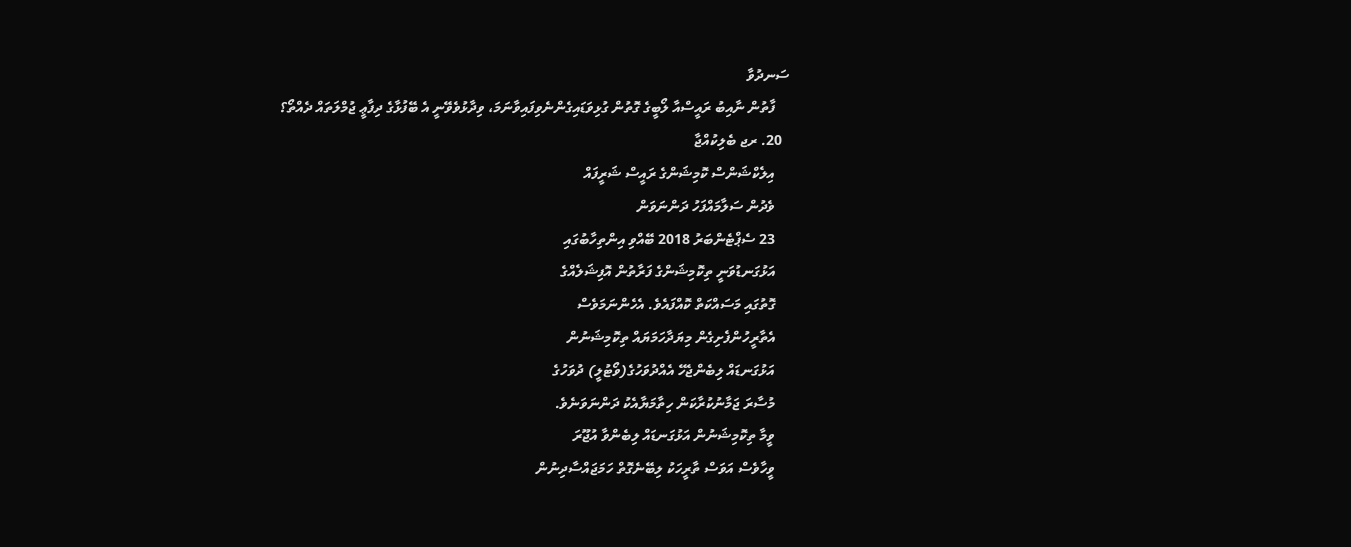ސަނދުވާ
    ފާތުން ނާއިބު ރައީސްއާ ލޯބީގެ ގޮތުން ގުޅިވަޑައިގެންނެވިފައިވާނަމަ، ވިދާޅުވެވޭނީ އެ ބޭފުޅާގެ ދިފާޢީ ޖުމްލަތައް ދެއްތޯ؟
  20. ރޖ ބެލިކުއްޖާ
    އިލެކްޝަންސް ކޮމިޝަންގެ ރައީސް ޝަރީފައް
    ވެދުން ސަލާމައްފަހު ދަންނަވަން
    23 ސެޕްޓެންބަރު 2018 ބޭއްވި އިންތިހާބުގައި
    އަޅުގަނޑުވަނީ ތިކޮމިޝަންގެ ފަރާތުން އޮފިޝަލެއްގެ
    ގޮތުގައި މަސައްކަތް ކޮއްފައެވެ. އެހެންނަމަވެސް
    އެތާރީހުންފެށިގެން މިޔަދާހަމަޔައް ތިކޮމިޝަނުން
    އަޅުގަނޑައް ލިބެންޖެހޭ އެއްދުވަހުގެ(ވޯޓުލީ) ދުވަހުގެ
    މުސާރަ ޖަމާނުކުރާކަން ހިތާމަޔާއެކު ދަންނަވަނެވެ.
    ވީމާ ތިކޮމިޝަނުން އަޅުގަނޑައް ލިބެންވާ އުޖޫރަ
    ވީހާވެސް އަވަސް ތާރީހަކު ލިބޭނެގޮތް ހަމަޖައްސާދިނުން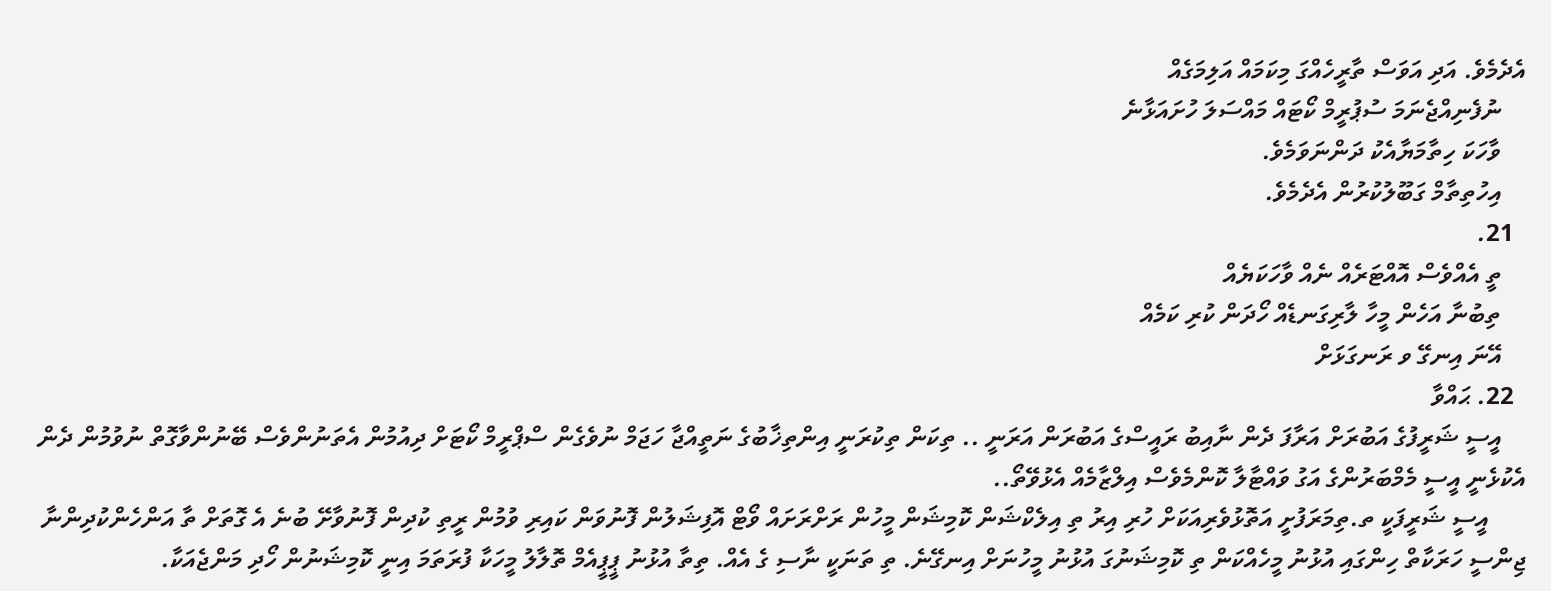އެދެމެވެ. އަދި އަވަސް ތާރީހެއްގަ މިކަމައް އަލިމަގެއް
    ނުފެނިއްޖެނަމަ ސުޕުރީމް ކޯޓައް މައްސަލަ ހުށައަޅާނެ
    ވާހަކަ ހިތާމަޔާއެކު ދަންނަވަމެވެ.
    އިހުތިތާމް ގަބޫލުކުރުން އެދެމެވެ.
  21.
    ތީ އެއްވެސް އޮއްޓަރެއް ނެއް ވާހަކަޔެއް
    ތިބުނާ އަހެން މީހާ ލާރިގަނޑެއް ހޯދަން ކުރި ކަމެއް
    އޭނަ އިނގޭ ވ ރަނގަޅަށް
  22. ޙައްވާ
    އީސީ ޝަރީފުގެ އަބުރަށް އަރާފަ ދެން ނާއިބު ރައީސްގެ އަބުރަން އަރަނީ .. ތިކަން ތިކުރަނީ އިންތިޚާބުގެ ނަތީއްޖާ ހަޖަމް ނުވެގެން ސްޕްރީމް ކޯޓަށް ދިއުމުން އެތަނުންވެސް ބޭނުންވާގޮތް ނުވުމުން ދެން އެކުޅެނީ އީސީ މެމްބަރުންގެ އަގު ވައްޓާލާ ކޮންމެވެސް އިލްޒާމެއް އެޅުވޭތޯ..
      އީސީ ޝަރީފަކީ ތ.ތިމަރަފުށީ އަތޮޅުވެރިއަކަށް ހުރި އިރު ތި އިލެކްޝަން ކޮމިޝަން މީހުން ރަށްރަށައް ވޯޓް އޮފިޝަލުން ފޮނުވަން ކައިރި ވުމުން ރީތި ކުދިން ފޮނުވާށޭ ބުނެ އެ ގޮތަށް ތާ އަންހެންކުދިންނާ ޖިންސީ ހަރަކާތް ހިންގައި އުޅުނު މީހެއްކަން ތި ކޮމިޝަނުގަ އުޅުނު މީހުނަށް އިނގޭނެ. ތި ތަނަކީ ނާސި ގެ އެއް. ތިތާ އުޅުނު ޕީޕީއެމް ތޮލާލު މީހަކާ ފުރަތަމަ އިނީ ކޮމިޝަނުން ހޯދި މަންޖެއަކާ.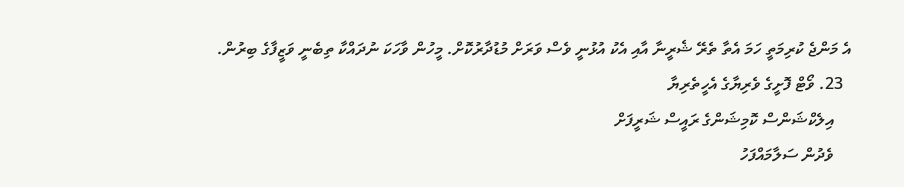އެ މަންޖެ ކުރިމަތީ ހަމަ އެތާ ތެރޭ ޝެރީނާ އާއި އެކު އުޅުނީ ވެސް ވަރަށް މުޑުދާރުކޮށް. މީހުން ވާހަކަ ނުދައްކާ ތިބެނީ ވަޒީފާގެ ބިރުން.
  23. ވޯޓް ފޮށީގެ ވެރިޔާގެ އެހީތެރިޔާ
    އިލެކްޝަންސް ކޮމިޝަންގެ ރައީސް ޝަރީފަށް
    ވެދުން ސަލާމައްފަހު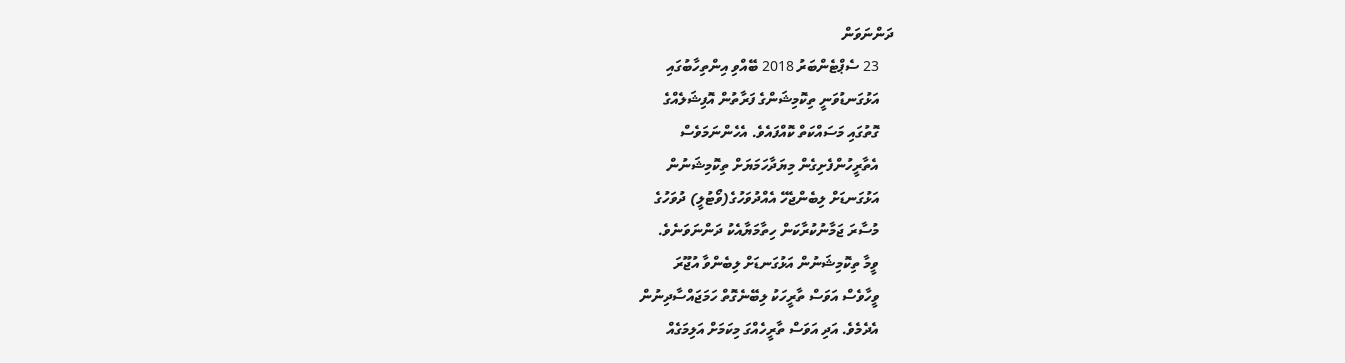ދަންނަވަން
    23 ސެޕްޓެންބަރު 2018 ބޭއްވި އިންތިހާބުގައި
    އަޅުގަނޑުވަނީ ތިކޮމިޝަންގެ ފަރާތުން އޮފިޝަލެއްގެ
    ގޮތުގައި މަސައްކަތް ކޮއްފައެވެ. އެހެންނަމަވެސް
    އެތާރީހުންފެށިގެން މިޔަދާހަމަޔަށް ތިކޮމިޝަނުން
    އަޅުގަނޑަށް ލިބެންޖެހޭ އެއްދުވަހުގެ(ވޯޓުލީ) ދުވަހުގެ
    މުސާރަ ޖަމާނުކުރާކަން ހިތާމަޔާއެކު ދަންނަވަނެވެ.
    ވީމާ ތިކޮމިޝަނުން އަޅުގަނޑަށް ލިބެންވާ އުޖޫރަ
    ވީހާވެސް އަވަސް ތާރީހަކު ލިބޭނެގޮތް ހަމަޖައްސާދިނުން
    އެދެމެވެ. އަދި އަވަސް ތާރީހެއްގަ މިކަމަށް އަލިމަގެއް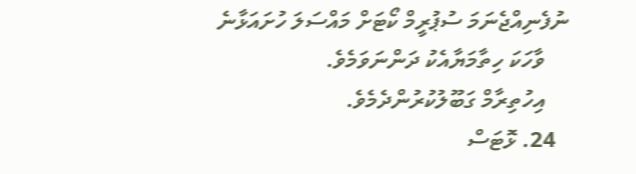ނުފެނިއްޖެނަމަ ސުޕުރީމް ކޯޓަށް މައްސަލަ ހުށައަޅާނެ
    ވާހަކަ ހިތާމަޔާއެކު ދަންނަވަމެވެ.
    އިހުތިރާމް ގަބޫލުކުރުންދެމެވެ.
  24. ޅޮޓަސް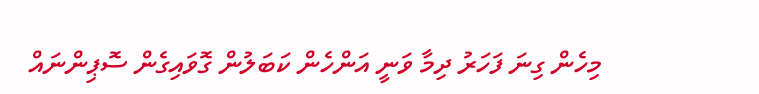މިހެން ގިނަ ފަހަރު ދިމާ ވަނީ އަންހެން ކަބަލުން ގޮވައިގެން ސޮޕިންނައް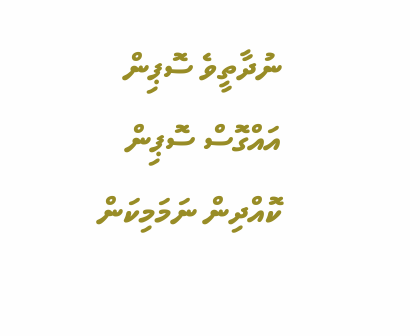ނުދާތީވެ ސޮޕިން އައްގޮސް ސޮޕިން ކޮއްދިން ނަމަމިކަން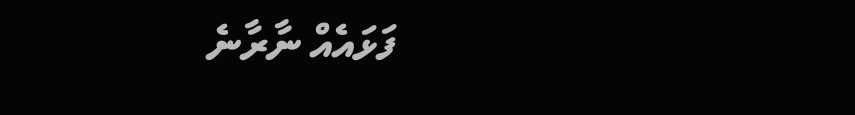ފަޅައެއް ނާރާނެ